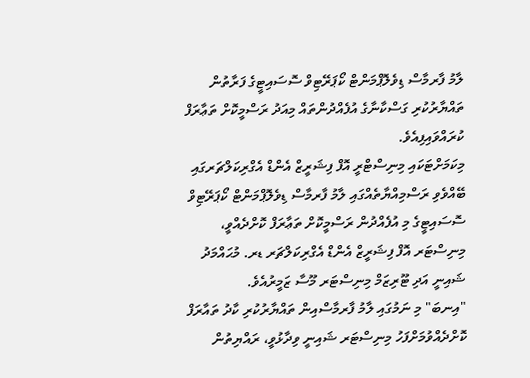ލާމު ފާރމާސް ޑިވެލޮޕްމަންޓް ކޯޕަރޭޓިވް ސޮސައިޓީގެ ފަރާތުން ތައްޔާރުކުރި ގަސްކާނާގެ އުފެއްދުންތައް މިއަދު ރަސްމީކޮށް ތަޢާރަފް ކުރައްވައިފިއެވެ.
މިކަމަށްޓަކައި މިނިސްޓްރީ އޮފް ފިޝަރީޒް އެންޑް އެގްރިކަލްޗަރގައި ބޭއްވެވި ރަސްމިއްޔާތެއްގައި ލާމު ފާރމާސް ޑިވެލޮޕްމަންޓް ކޯޕަރޭޓިވް ސޮސައިޓީގެ މި އުފެއްދުން ރަސްމީކޮށް ތަޢާރަފް ކޮށްދެއްވީ، މިނިސްޓަރ އޮފް ފިޝަރީޒް އެންޑް އެގްރިކަލްޗަރ ޑރ. މުޙައްމަދު ޝައިނީ އަދި ޓޫރިޒަމް މިނިސްޓަރ މޫސާ ޒަމީރުއެވެ.
"އިނބަ" މި ނަމުގައި ލާމު ފާރމާސްއިން ތައްޔާރުކުރި ކާދު ތައާރަފް ކޮށްދެއްވުމަށްފަހު މިނިސްޓަރ ޝައިނީ ވިދާޅުވީ، ރައްޔިތުން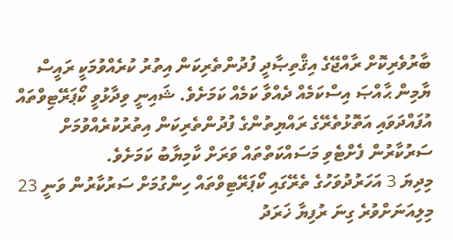ބާރުވެރިކޮށް ރާއްޖޭގެ އިޤްތިޞާދީ ފުދުންތެރިކަން އިތުރު ކުރެއްވުމަކީ ރައީސް ޔާމިން ޙާއްޞަ އިސްކަމެއް ދެއްވާ ކަމެއް ކަމަށެވެ. ޝައިނީ ވިދާޅުވީ ކޯޕަރޭޓިވްތައް އުފައްދަވައި އަތޮޅުތެރޭގެ ރައްޔިތުންގެ ފުދުންތެރިކަން އިތުރުކުރެއްވުމަށް ސަރުކާރުން ފެށްޓެވި މަސައްކަތްތައް ވަރަށް ކާމިޔާބު ކަމަށެވެ.
މިދިޔަ 3 އަހަރުދުވަހުގެ ތެރޭގައި ކޯޕަރޭޓިވްތައް ހިންގުމަށް ސަރުކާރުން ވަނީ 23 މިލިއަނަށްވުރެ ގިނަ ރުފިޔާ ޚަރަދު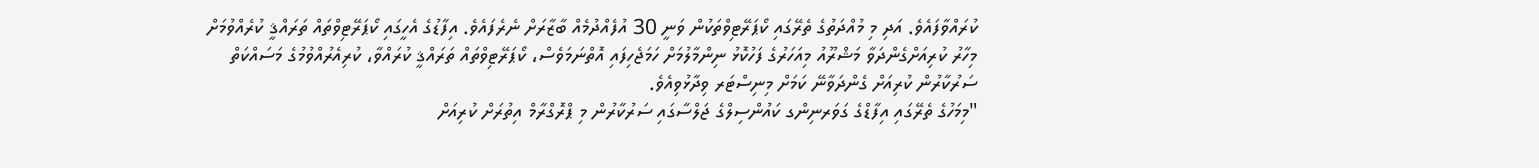ކުރައްވާފައެވެ. އަދި މި މުއްދަތުގެ ތެރޭގައި ކޯޕަރޭޓިވްތަކުން ވަނީ 30 އުފެއްދުމެއް ބާޒާރަށް ނެރެފައެވެ. އިފާޑުގެ އެހީގައި ކޯޕަރޭޓިވްތައް ތަރައްޤީ ކުރެއްވުމަށް މިހާރު ކުރިއަށްގެންދަވާ މަޝްރޫއު މިއަހަރުގެ ފަހުކޮޅު ނިންމާލުމަށް ހަމަޖެހިފައި އޮތްނަމަވެސް، ކޯޕަރޭޓިވްތައް ތަރައްޤީ ކުރައްވާ، ކުރިއެރުއްވުމުގެ މަސައްކަތް ސަރުކާރުން ކުރިއަށް ގެންދަވާނޭ ކަމަށް މިނިސްޓަރ ވިދާޅުވިއެވެ.
"މިމަހުގެ ތެރޭގައި އިފާޑްގެ ގަވަރނިންގ ކައުންސިލްގެ ޖަލްސާގައި ސަރުކާރުން މި ޕްރޮގްރާމް އިތުރަށް ކުރިއަށް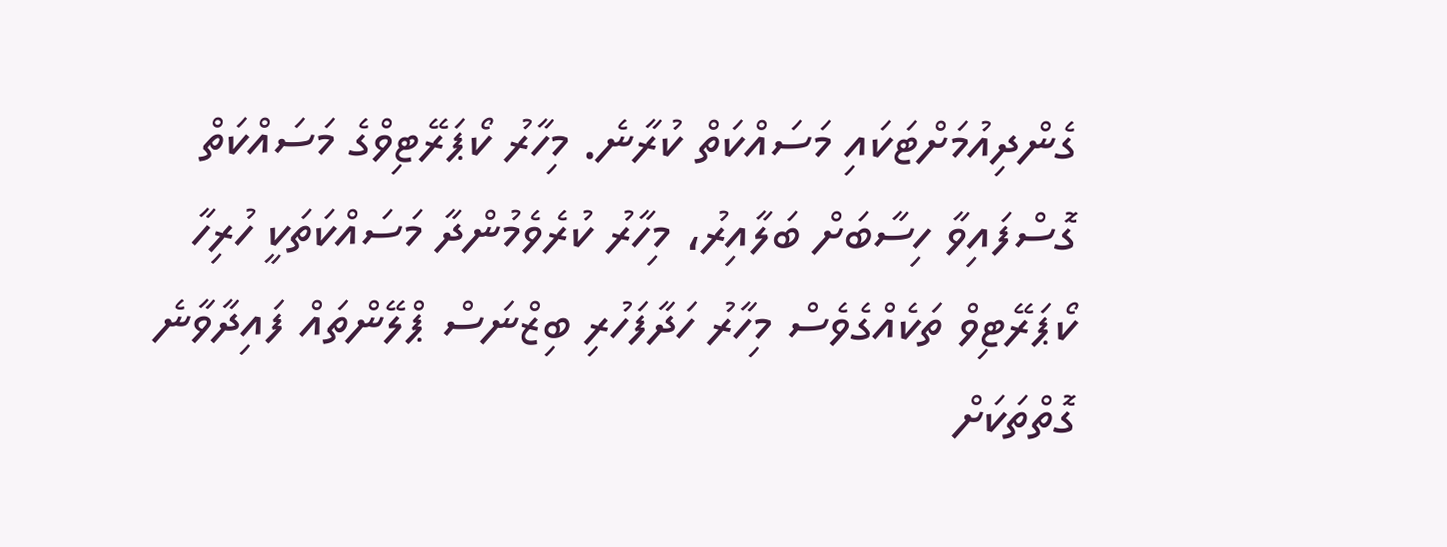ގެންދިއުމަށްޓަކައި މަސައްކަތް ކުރާނެ. މިހާރު ކޯޕަރޭޓިވްގެ މަސައްކަތް ގޮސްފައިވާ ހިސާބަށް ބަލާއިރު، މިހާރު ކުރެވެމުންދާ މަސައްކަތަކީ ހުރިހާ ކޯޕަރޭޓިވް ތަކެއްގެވެސް މިހާރު ހަދާފަހުރި ބިޒްނަސް ޕްލޭންތައް ފައިދާވާނެ ގޮތްތަކަށް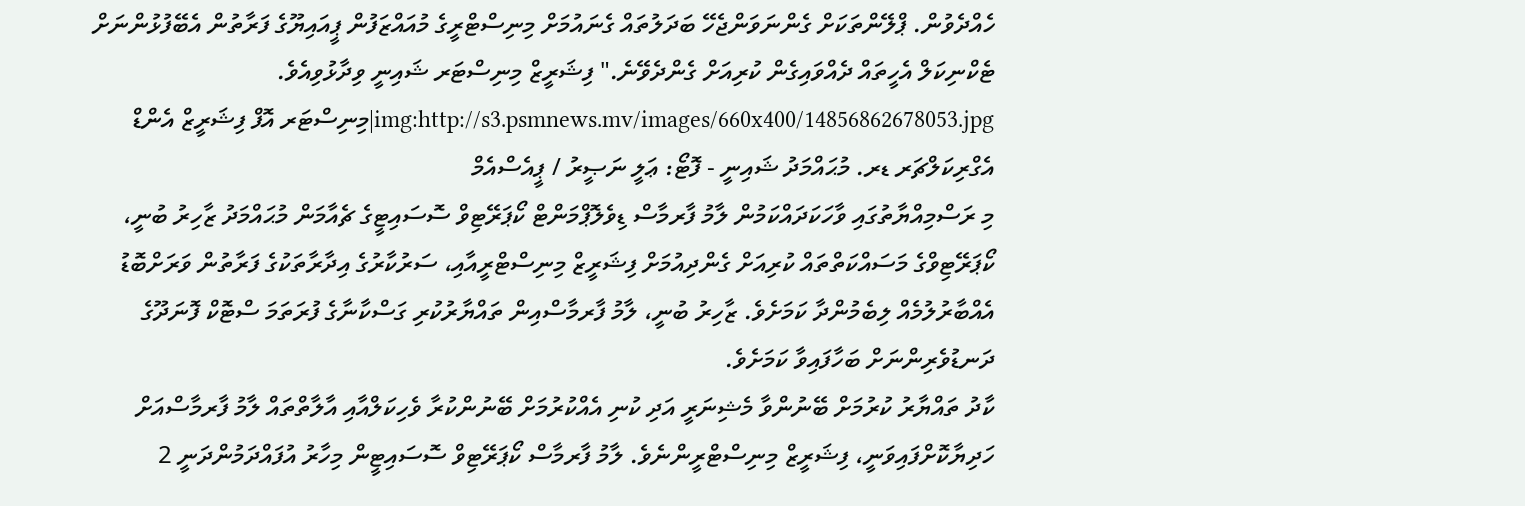ހެއްދެވުން. ޕްލޭންތަކަށް ގެންނަވަންޖެހޭ ބަދަލުތައް ގެނައުމަށް މިނިސްޓްރީގެ މުއައްޒަފުން ޕީއައިޔޫގެ ފަރާތުން އެބޭފުޅުންނަށް ޓެކްނިކަލް އެހީތައް ދެއްވައިގެން ކުރިއަށް ގެންދެވޭނެ." ފިޝަރީޒް މިނިސްޓަރ ޝައިނީ ވިދާޅުވިއެވެ. img:http://s3.psmnews.mv/images/660x400/14856862678053.jpg|މިނިސްޓަރ އޮފް ފިޝަރީޒް އެންޑް އެގްރިކަލްޗަރ ޑރ. މުޙައްމަދު ޝައިނީ - ފޮޓޯ: ޢަލީ ނަޞީރު / ޕީއެސްއެމް
މި ރަސްމިއްޔާތުގައި ވާހަކަދައްކަމުން ލާމު ފާރމާސް ޑިވެލޮޕްމަންޓް ކޯޕަރޭޓިވް ސޮސައިޓީގެ ޗެއާމަން މުޙައްމަދު ޒާހިރު ބުނީ، ކޯޕަރޭޓިވްގެ މަސައްކަތްތައް ކުރިއަށް ގެންދިއުމަށް ފިޝަރީޒް މިނިސްޓްރީއާއި، ސަރުކާރުގެ އިދާރާތަކުގެ ފަރާތުން ވަރަށްބޮޑު އެއްބާރުލުމެއް ލިބެމުންދާ ކަމަށެވެ. ޒާހިރު ބުނީ، ލާމު ފާރމާސްއިން ތައްޔާރުކުރި ގަސްކާނާގެ ފުރަތަމަ ސްޓޮކް ފޮނަދޫގެ ދަނޑުވެރިންނަށް ބަހާފައިވާ ކަމަށެވެ.
ކާދު ތައްޔާރު ކުރުމަށް ބޭނުންވާ މެޝިނަރީ އަދި ކުނި އެއްކުރުމަށް ބޭނުންކުރާ ވެހިކަލްއާއި އާލާތްތައް ލާމު ފާރމާސްއަށް ހަދިޔާކޮށްފައިވަނީ، ފިޝަރީޒް މިނިސްޓްރީންނެވެ. ލާމު ފާރމާސް ކޯޕަރޭޓިވް ސޮސައިޓީން މިހާރު އުފައްދަމުންދަނީ 2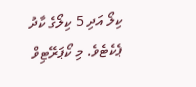ކިލޯ އަދި 5 ކިލޯގެ ކާދު ޕެކެޓެވެ. މި ކޯޕަރޭޓިވް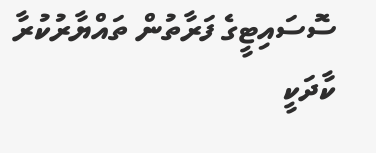ސޮސައިޓީގެ ފަރާތުން ތައްޔާރުކުރާ ކާދަކީ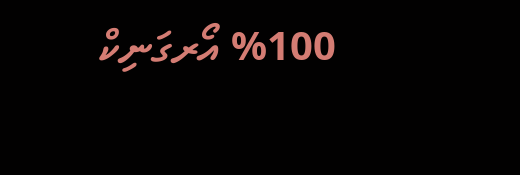%100 އޯރގަނިކް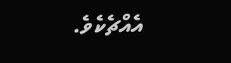އެއްޗެކެވެ.